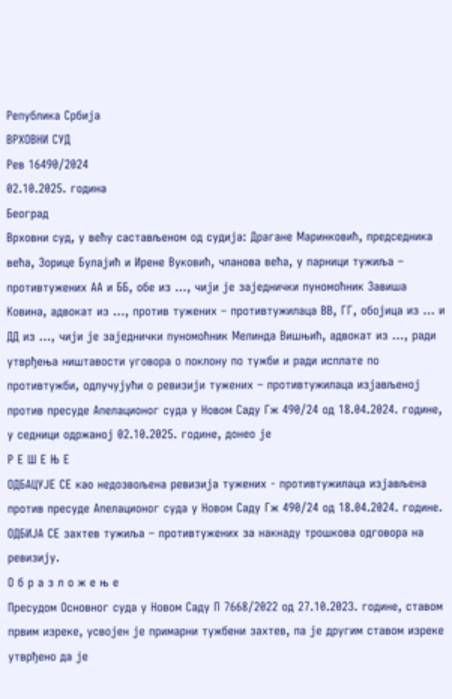Република Србија
ВРХОВНИ СУД
Рев 16490/2024
02.10.2025. година
Београд
Врховни суд, у већу састављеном од судија: Драгане Маринковић, председника већа, Зорице Булајић и Ирене Вуковић, чланова већа, у парници тужиља – противтужених АА и ББ, обе из ..., чији је заједнички пуномоћник Завиша Ковина, адвокат из ..., против тужених – противтужилаца ВВ, ГГ, обојица из ... и ДД из ..., чији је заједнички пуномоћник Мелинда Вишњић, адвокат из ..., ради утврђења ништавости уговора о поклону по тужби и ради исплате по противтужби, одлучујући о ревизији тужених – противтужилаца изјављеној против пресуде Апелационог суда у Новом Саду Гж 490/24 од 18.04.2024. године, у седници одржаној 02.10.2025. године, донео јe
Р Е Ш Е Њ Е
ОДБАЦУЈЕ СЕ као недозвољена ревизија тужених - противтужилаца изјављена против пресуде Апелационог суда у Новом Саду Гж 490/24 од 18.04.2024. године.
ОДБИЈА СЕ захтев тужиља – противтужених за накнаду трошкова одговора на ревизију.
О б р а з л о ж е њ е
Пресудом Основног суда у Новом Саду П 7668/2022 од 27.10.2023. године, ставом првим изреке, усвојен је примарни тужбени захтев, па је другим ставом изреке утврђено да је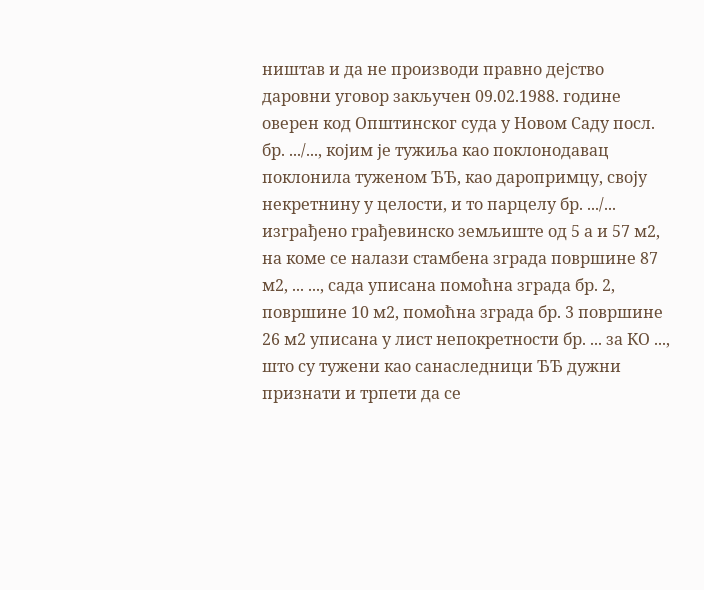ништав и да не производи правно дејство даровни уговор закључен 09.02.1988. године оверен код Општинског суда у Новом Саду посл. бр. .../..., којим је тужиља као поклонодавац поклонила туженом ЂЂ, као даропримцу, своју некретнину у целости, и то парцелу бр. .../... изграђено грађевинско земљиште од 5 а и 57 м2, на коме се налази стамбена зграда површине 87 м2, ... ..., сада уписана помоћна зграда бр. 2, површине 10 м2, помоћна зграда бр. 3 површине 26 м2 уписана у лист непокретности бр. ... за КО ..., што су тужени као санаследници ЂЂ дужни признати и трпети да се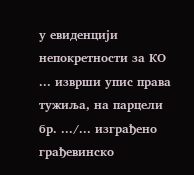у евиденцији непокретности за КО ... изврши упис права тужиља, на парцели бр. .../... изграђено грађевинско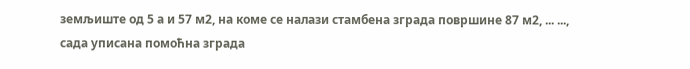земљиште од 5 а и 57 м2, на коме се налази стамбена зграда површине 87 м2, ... ..., сада уписана помоћна зграда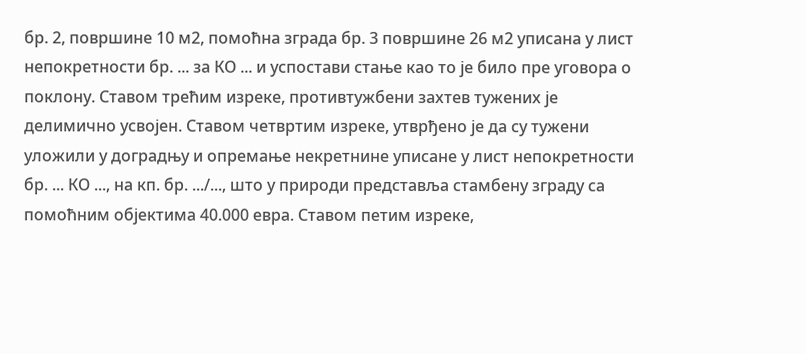бр. 2, површине 10 м2, помоћна зграда бр. 3 површине 26 м2 уписана у лист непокретности бр. ... за КО ... и успостави стање као то је било пре уговора о поклону. Ставом трећим изреке, противтужбени захтев тужених је делимично усвојен. Ставом четвртим изреке, утврђено је да су тужени уложили у доградњу и опремање некретнине уписане у лист непокретности бр. ... КО ..., на кп. бр. .../..., што у природи представља стамбену зграду са помоћним објектима 40.000 евра. Ставом петим изреке,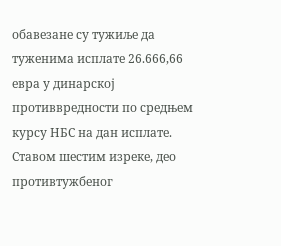обавезане су тужиље да туженима исплате 26.666,66 евра у динарској противвредности по средњем курсу НБС на дан исплате. Ставом шестим изреке, део противтужбеног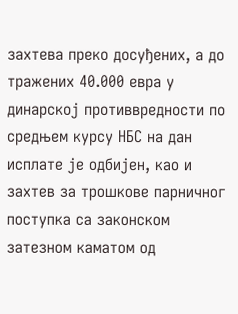захтева преко досуђених, а до тражених 40.000 евра у динарској противвредности по средњем курсу НБС на дан исплате је одбијен, као и захтев за трошкове парничног поступка са законском затезном каматом од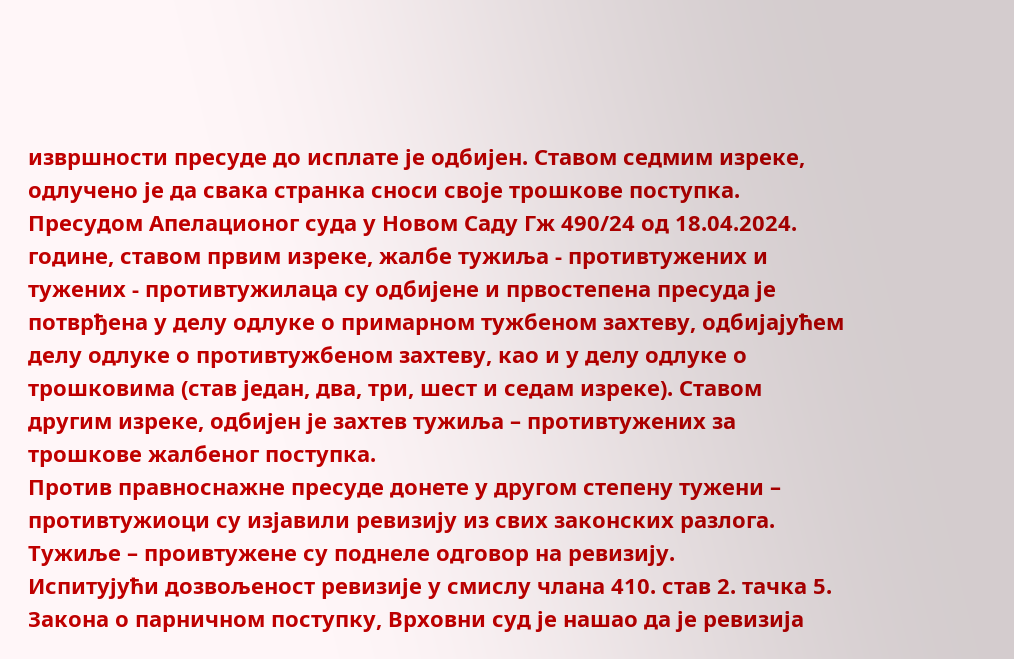извршности пресуде до исплате је одбијен. Ставом седмим изреке, одлучено је да свака странка сноси своје трошкове поступка.
Пресудом Апелационог суда у Новом Саду Гж 490/24 од 18.04.2024. године, ставом првим изреке, жалбе тужиља - противтужених и тужених - противтужилаца су одбијене и првостепена пресуда је потврђена у делу одлуке о примарном тужбеном захтеву, одбијајућем делу одлуке о противтужбеном захтеву, као и у делу одлуке о трошковима (став један, два, три, шест и седам изреке). Ставом другим изреке, одбијен је захтев тужиља – противтужених за трошкове жалбеног поступка.
Против правноснажне пресуде донете у другом степену тужени – противтужиоци су изјавили ревизију из свих законских разлога.
Тужиље – проивтужене су поднеле одговор на ревизију.
Испитујући дозвољеност ревизије у смислу члана 410. став 2. тачка 5. Закона о парничном поступку, Врховни суд је нашао да је ревизија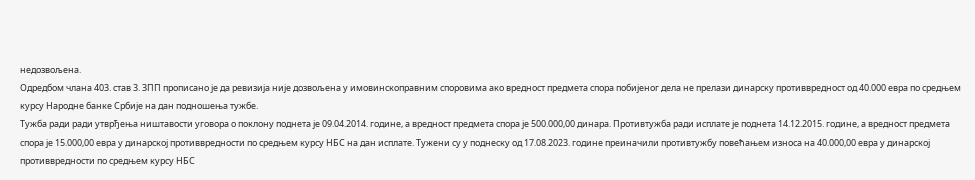недозвољена.
Одредбом члана 403. став 3. ЗПП прописано је да ревизија није дозвољена у имовинскоправним споровима ако вредност предмета спора побијеног дела не прелази динарску противвредност од 40.000 евра по средњем курсу Народне банке Србије на дан подношења тужбе.
Тужба ради ради утврђења ништавости уговора о поклону поднета је 09.04.2014. године, а вредност предмета спора је 500.000,00 динара. Противтужба ради исплате је поднета 14.12.2015. године, а вредност предмета спора је 15.000,00 евра у динарској противвредности по средњем курсу НБС на дан исплате. Тужени су у поднеску од 17.08.2023. године преиначили противтужбу повећањем износа на 40.000,00 евра у динарској противвредности по средњем курсу НБС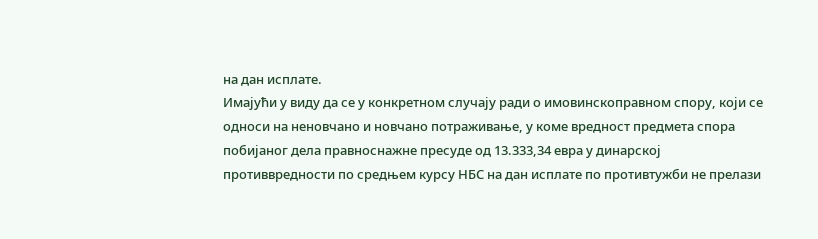на дан исплате.
Имајући у виду да се у конкретном случају ради о имовинскоправном спору, који се односи на неновчано и новчано потраживање, у коме вредност предмета спора побијаног дела правноснажне пресуде од 13.333,34 евра у динарској противвредности по средњем курсу НБС на дан исплате по противтужби не прелази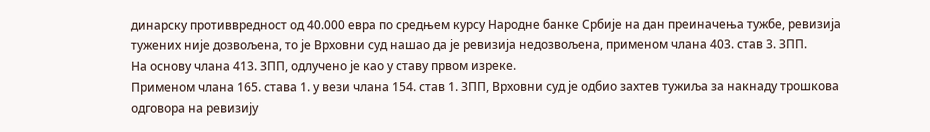динарску противвредност од 40.000 евра по средњем курсу Народне банке Србије на дан преиначења тужбе, ревизија тужених није дозвољена, то је Врховни суд нашао да је ревизија недозвољена, применом члана 403. став 3. ЗПП.
На основу члана 413. ЗПП, одлучено је као у ставу првом изреке.
Применом члана 165. става 1. у вези члана 154. став 1. ЗПП, Врховни суд је одбио захтев тужиља за накнаду трошкова одговора на ревизију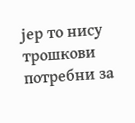јер то нису трошкови потребни за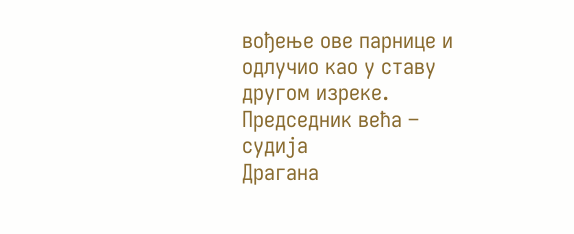вођење ове парнице и одлучио као у ставу другом изреке.
Председник већа – судија
Драгана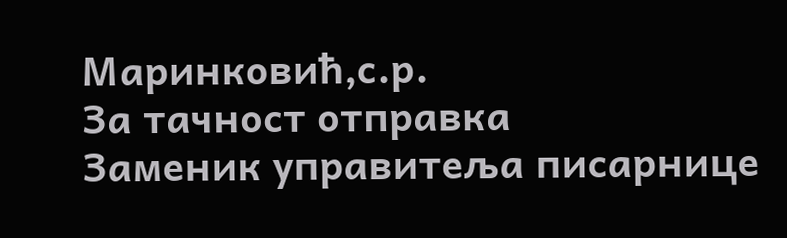Маринковић,с.р.
За тачност отправка
Заменик управитеља писарнице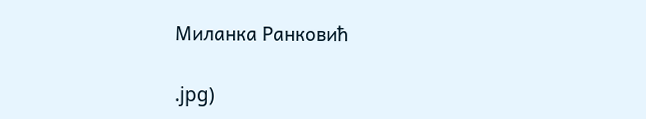Миланка Ранковић

.jpg)